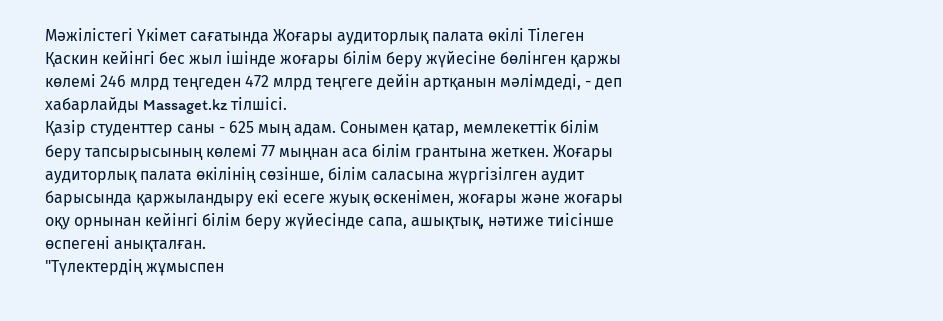Мәжілістегі Үкімет сағатында Жоғары аудиторлық палата өкілі Тілеген Қаскин кейінгі бес жыл ішінде жоғары білім беру жүйесіне бөлінген қаржы көлемі 246 млрд теңгеден 472 млрд теңгеге дейін артқанын мәлімдеді, - деп хабарлайды Massaget.kz тілшісі.
Қазір студенттер саны - 625 мың адам. Сонымен қатар, мемлекеттік білім беру тапсырысының көлемі 77 мыңнан аса білім грантына жеткен. Жоғары аудиторлық палата өкілінің сөзінше, білім саласына жүргізілген аудит барысында қаржыландыру екі есеге жуық өскенімен, жоғары және жоғары оқу орнынан кейінгі білім беру жүйесінде сапа, ашықтық, нәтиже тиісінше өспегені анықталған.
"Түлектердің жұмыспен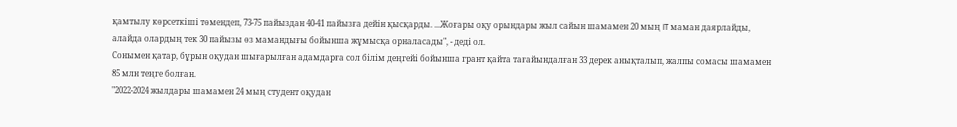қамтылу көрсеткіші төмендеп, 73-75 пайыздан 40-41 пайызға дейін қысқарды. ...Жоғары оқу орындары жыл сайын шамамен 20 мың IT маман даярлайды, алайда олардың тек 30 пайызы өз мамандығы бойынша жұмысқа орналасады", - деді ол.
Сонымен қатар, бұрын оқудан шығарылған адамдарға сол білім деңгейі бойынша грант қайта тағайындалған 33 дерек анықталып, жалпы сомасы шамамен 85 млн теңге болған.
"2022-2024 жылдары шамамен 24 мың студент оқудан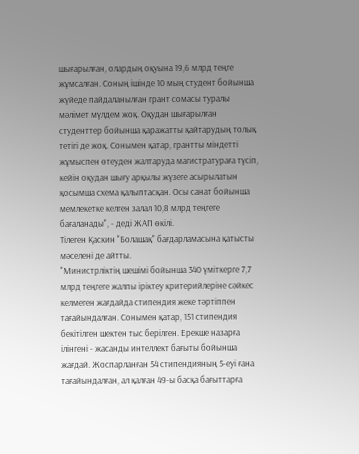шығарылған, олардың оқуына 19,6 млрд теңге жұмсалған. Соның ішінде 10 мың студент бойынша жүйеде пайдаланылған грант сомасы туралы мәлімет мүлдем жоқ. Оқудан шығарылған студенттер бойынша қаражатты қайтарудың толық тетігі де жоқ. Сонымен қатар, грантты міндетті жұмыспен өтеуден жалтаруда магистратураға түсіп, кейін оқудан шығу арқылы жүзеге асырылатын қосымша схема қалыптасқан. Осы санат бойынша мемлекетке келген залал 10,8 млрд теңгеге бағаланады", - деді ЖАП өкілі.
Тілеген Қаскин "Болашақ" бағдарламасына қатысты мәселені де айтты.
"Министрліктің шешімі бойынша 340 үміткерге 7,7 млрд теңгеге жалпы іріктеу критерийлеріне сәйкес келмеген жағдайда стипендия жеке тәртіппен тағайындалған. Сонымен қатар, 151 стипендия бекітілген шектен тыс берілген. Ерекше назарға ілінгені - жасанды интеллект бағыты бойынша жағдай. Жоспарланған 54 стипендияның 5-еуі ғана тағайындалған, ал қалған 49-ы басқа бағыттарға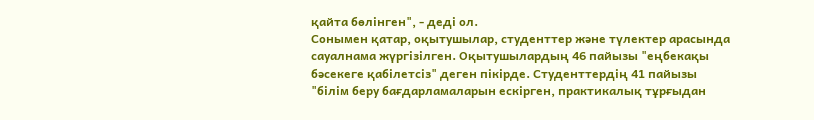қайта бөлінген", - деді ол.
Cонымен қатар, оқытушылар, студенттер және түлектер арасында сауалнама жүргізілген. Оқытушылардың 46 пайызы "еңбекақы бәсекеге қабілетсіз" деген пікірде. Студенттердің 41 пайызы "білім беру бағдарламаларын ескірген, практикалық тұрғыдан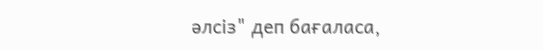әлсіз" деп бағаласа,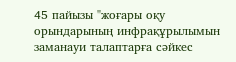45 пайызы "жоғары оқу орындарының инфрақұрылымын заманауи талаптарға сәйкес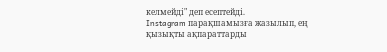келмейді" деп есептейді.
Instagram парақшамызға жазылып, ең қызықты ақпараттарды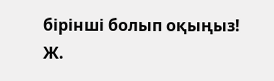бірінші болып оқыңыз!
Ж.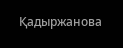Қадыржанова